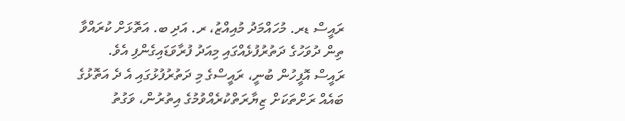ރައީސް ޑރ. މުހައްމަދު މުއިއްޒު، ރ. އަދި ބ. އަތޮޅަށް ކުރައްވާ ތިން ދުވަހުގެ ދަތުރުފުޅެއްގައި މިއަދު ފުރާވަޑައިގެންފި އެވެ.
ރައީސް އޮފީހުން ބުނީ، ރައީސްގެ މި ދަތުރުފުޅުގައި އެ ދެ އަތޮޅުގެ ބައެއް ރަށްތަކަށް ޒިޔާރަތްކުރެއްވުމުގެ އިތުރުން، ވަގުތު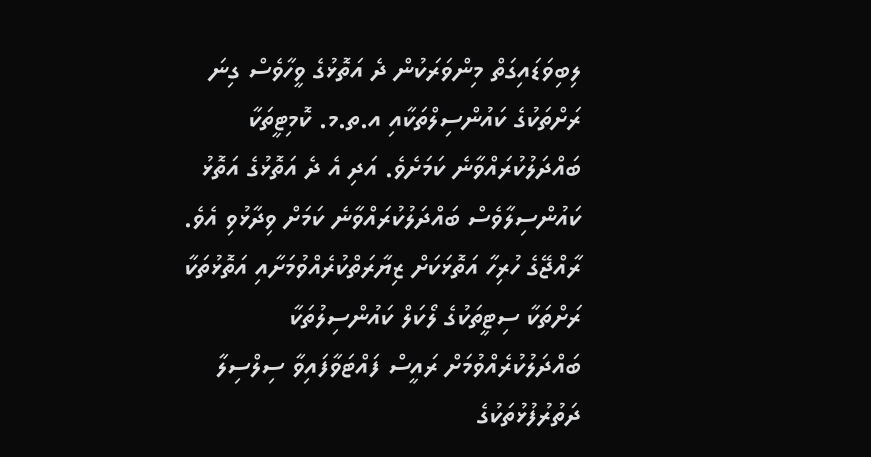ލިބިވަޑައިގަތް މިންވަރަކުން ދެ އަތޮޅުގެ ވީހާވެސް ގިނަ ރަށްތަކުގެ ކައުންސިލްތަކާއި އ.ތ.މ. ކޮމިޓީތަކާ ބައްދަލުކުރައްވާނެ ކަމަށެވެ. އަދި އެ ދެ އަތޮޅުގެ އަތޮޅު ކައުންސިލާވެސް ބައްދަލުކުރައްވާނެ ކަމަށް ވިދާޅުވި އެވެ.
ރާއްޖޭގެ ހުރިހާ އަތޮޅަކަށް ޒިޔާރަތްކުރެއްވުމަށާއި އަތޮޅުތަކާ ރަށްތަކާ ސިޓީތަކުގެ ލޯކަލް ކައުންސިލުތަކާ ބައްދަލުކުރެއްވުމަށް ރައީސް ފައްޓަވާފައިވާ ސިލްސިލާ ދަތުރުފުޅުތަކުގެ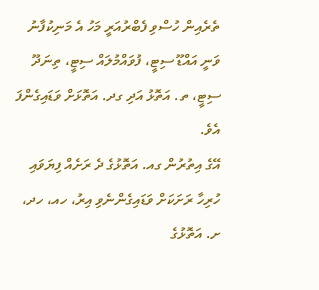ތެރެއިން ހުސްވި ފެބްރުއަރީ މަހު އެ މަނިކުފާނު ވަނީ އައްޑޫ ސިޓީ، ފުވައްމުލައް ސިޓީ، ތިނަދޫ ސިޓީ، ތ. އަތޮޅު އަދި ގދ. އަތޮޅަށް ވަޑައިގެންފަ އެވެ.
އޭގެ އިތުރުން ގއ. އަތޮޅުގެ ދެ ރަށެއް ފިޔަވައި ހުރިހާ ރަށަކަށް ވަޑައިގެންނެވި އިރު، ހއ، ހދ، ށ. އަތޮޅުގެ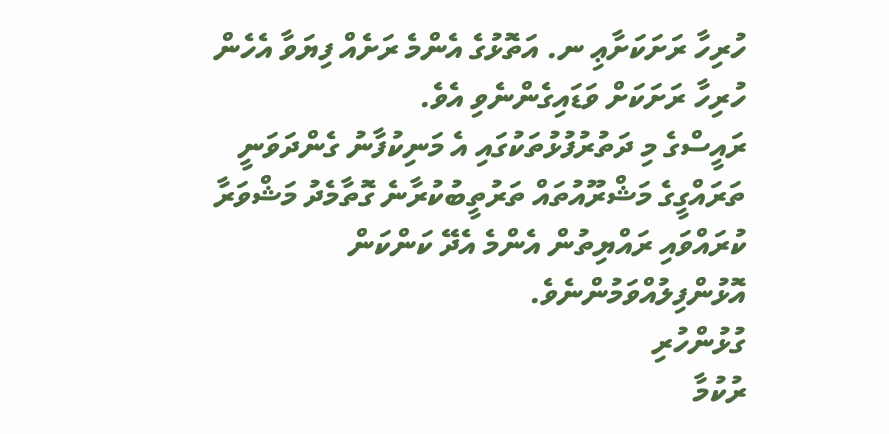ހުރިހާ ރަށަކަށާޢި ނ. އަތޮޅުގެ އެންމެ ރަށެއް ފިޔަވާ އެހެން ހުރިހާ ރަށަކަށް ވަޑައިގެންނެވި އެވެ.
ރައީސްގެ މި ދަތުރުފުޅުތަކުގައި އެ މަނިކުފާނު ގެންދަވަނީ ތަރައްގީގެ މަޝްރޫއުތައް ތަރުތީބުކުރާނެ ގޮތާމެދު މަޝްވަރާ ކުރައްވައި ރައްޔިތުން އެންމެ އެދޭ ކަންކަން އޮޅުންފިލުއްވަމުންނެވެ.
ގުޅުންހުރި
ރުކުމާ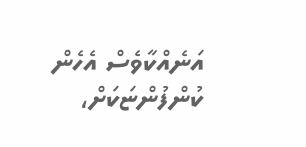އަނެއްކާވެސް އެހެން ކުންފުންޏަކަށް،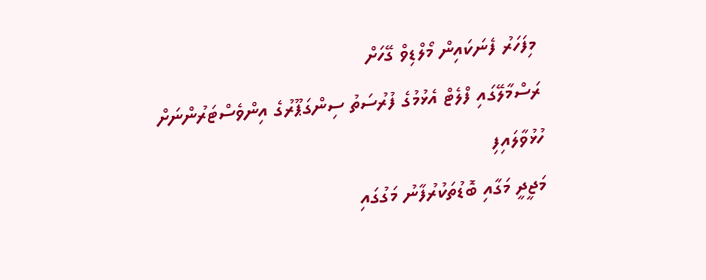މިފަހަރު ފެނަކައިން މޯލްޑިވް ގޭހަށް
ރަސްމާލޭގައި ފްލެޓް އެޅުމުގެ ފުރުސަތު ސިންގަޕޫރުގެ އިންވެސްޓަރުންނަށް ހުޅުވާލައިފި
މަޖީދީ މަގާއި ބޮޑުތަކުރުފާނު މަގުގައި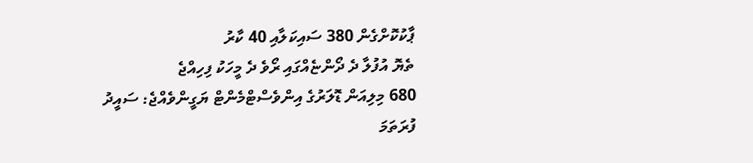ޕާކުކޮށްގެން 380 ސައިކަލާއި 40 ކާރު
ތެޔޮ އުފުލާ ދެ ދޯންޏެއްގައި ރޯވެ ދެ މީހަކު ފިހިއްޖެ
680 މިލިއަން ޑޮލަރުގެ އިންވެސްޓްމެންޓް ޔަގީންވެއްޖެ: ސައީދު
ފުރަތަމަ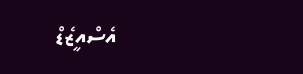އެސްއީޒެޑް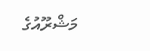މަޝްރޫއުގެ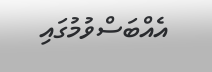އެއްބަސްވުމުގައި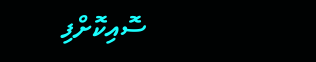ސޮއިކޮށްފި